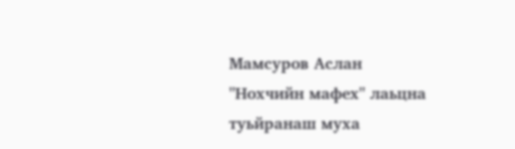Мамсуров Аслан
"Нохчийн мафех" лаьцна туьйранаш муха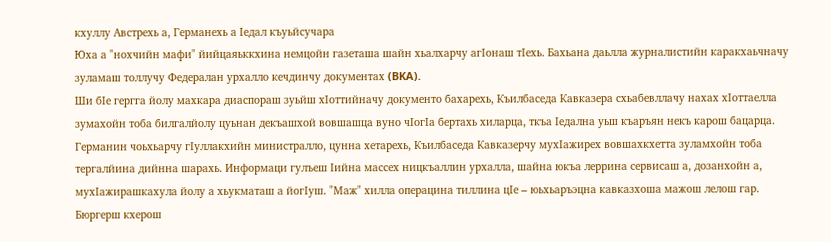кхуллу Австрехь а, Германехь а Iедал къуьйсучара
Юха а "нохчийн мафи" йийцаяьккхина немцойн газеташа шайн хьалхарчу агIонаш тIехь. Бахьана даьлла журналистийн каракхаьчначу зуламаш толлучу Федералан урхалло кечдинчу документах (BKA).
Ши бIе гергга йолу махкара диаспораш зуьйш хIоттийначу документо бахарехь, Къилбаседа Кавказера схьабевллачу нахах хIоттаелла зумахойн тоба билгалйолу цуьнан декъашхой вовшашца вуно чIогIа бертахь хиларца, ткъа Iедална уьш къаръян некъ карош бацарца.
Германин чоьхьарчу гIуллакхийн министралло, цунна хетарехь, Къилбаседа Кавказерчу мухIажирех вовшахкхетта зуламхойн тоба тергалйина дийнна шарахь. Информаци гулъеш Iийна массех ницкъаллин урхалла, шайна юкъа леррина сервисаш а, дозанхойн а, мухIажирашкахула йолу а хьукматаш а йогIуш. "Маж" хилла операцина тиллина цIе – юьхьаръэцна кавказхоша мажош лелош гар.
Бюргерш кхерош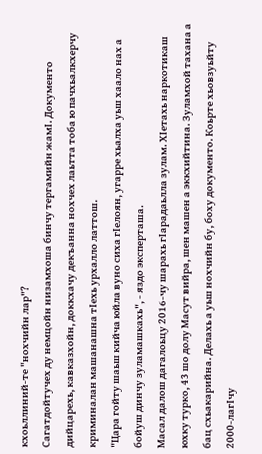кхоьллиний-те "нохчийн лар"?
Сагатдойтучех ду немцойн низамхоша бинчу тергамийн жамI. Документо дийцарехь, кавказхойн, доккхачу декъанна нохчех лаьтта тоба ю пачхьалкхерчу криминалан машанашна тIехь урхалло латтош.
"Цара гойту шаьш кийча юйла вуно сиха гIелоян, угарре хьалха уьш хаало нах а бойуш динчу зуламашкахь", - яздо эксперташа.
Масал далош дагалоьцу 2016-чу шарахь гIарадаьлла зулам. ХIетахь наркотикаш юхку турко, 43 шо долу Масут вийра, шен машен а эккхийтина. Зуламхой тахана а бац схьакарийна. Делахь а уьш нохчийн бу, боху документо. Коьрте хьовзуьйту 2000-лагIчу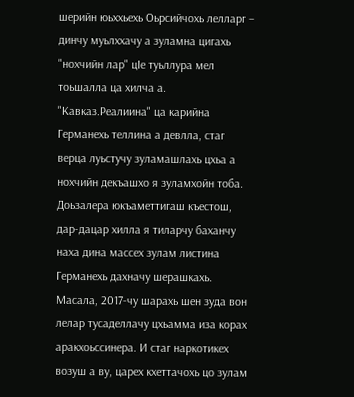шерийн юьххьехь Оьрсийчохь лелларг – динчу муьлххачу а зуламна цигахь "нохчийн лар" цIе туьллура мел тоьшалла ца хилча а.
"Кавказ.Реалиина" ца карийна Германехь теллина а девлла, стаг верца луьстучу зуламашлахь цхьа а нохчийн декъашхо я зуламхойн тоба.
Доьзалера юкъаметтигаш къестош, дар-дацар хилла я тиларчу баханчу наха дина массех зулам листина Германехь дахначу шерашкахь.
Масала, 2017-чу шарахь шен зуда вон лелар тусаделлачу цхьамма иза корах аракхоьссинера. И стаг наркотикех возуш а ву, царех кхеттачохь цо зулам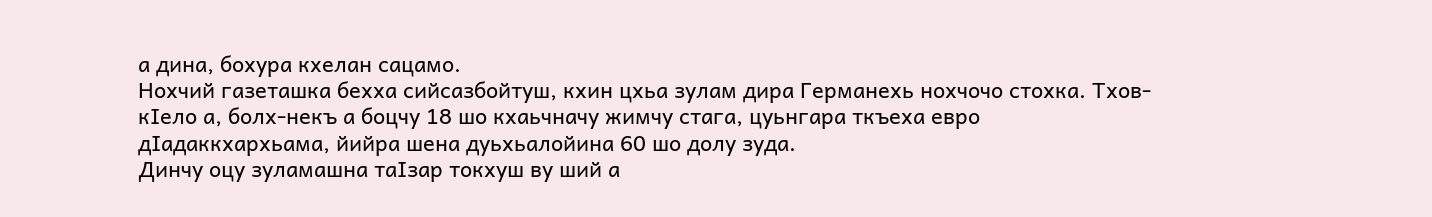а дина, бохура кхелан сацамо.
Нохчий газеташка бехха сийсазбойтуш, кхин цхьа зулам дира Германехь нохчочо стохка. Тхов-кIело а, болх-некъ а боцчу 18 шо кхаьчначу жимчу стага, цуьнгара ткъеха евро дIадаккхархьама, йийра шена дуьхьалойина 60 шо долу зуда.
Динчу оцу зуламашна таIзар токхуш ву ший а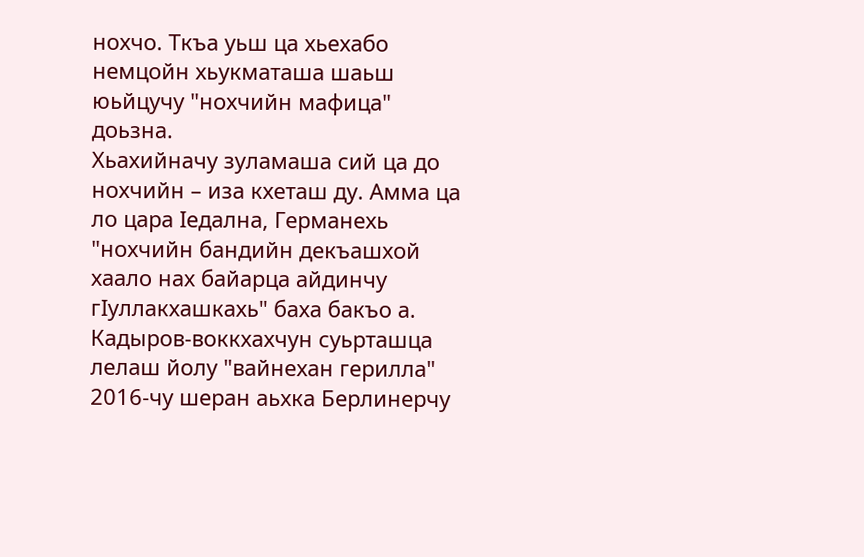нохчо. Ткъа уьш ца хьехабо немцойн хьукматаша шаьш юьйцучу "нохчийн мафица" доьзна.
Хьахийначу зуламаша сий ца до нохчийн – иза кхеташ ду. Амма ца ло цара Iедална, Германехь "нохчийн бандийн декъашхой хаало нах байарца айдинчу гIуллакхашкахь" баха бакъо а.
Кадыров-воккхахчун суьрташца лелаш йолу "вайнехан герилла"
2016-чу шеран аьхка Берлинерчу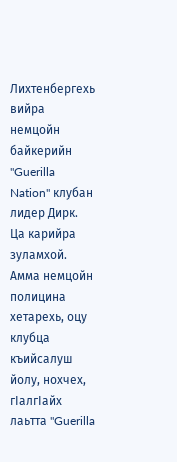Лихтенбергехь вийра немцойн байкерийн "Guerilla Nation" клубан лидер Дирк. Ца карийра зуламхой. Амма немцойн полицина хетарехь, оцу клубца къийсалуш йолу, нохчех, гIалгIайх лаьтта "Guerilla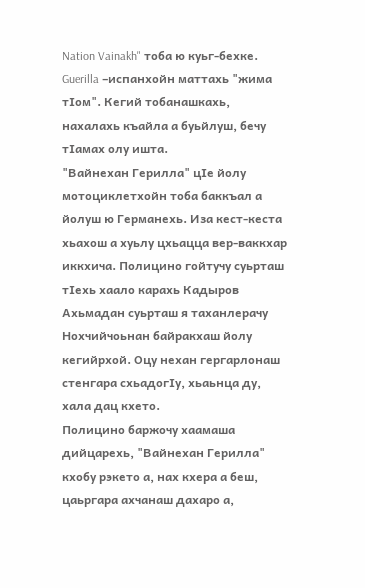Nation Vainakh" тоба ю куьг-бехке.
Guerilla –испанхойн маттахь "жима тIом". Кегий тобанашкахь, нахалахь къайла а буьйлуш, бечу тIамах олу ишта.
"Вайнехан Герилла" цIе йолу мотоциклетхойн тоба баккъал а йолуш ю Германехь. Иза кест-кеста хьахош а хуьлу цхьацца вер-ваккхар иккхича. Полицино гойтучу суьрташ тIехь хаало карахь Кадыров Ахьмадан суьрташ я таханлерачу Нохчийчоьнан байракхаш йолу кегийрхой. Оцу нехан гергарлонаш стенгара схьадогIу, хьаьнца ду, хала дац кхето.
Полицино баржочу хаамаша дийцарехь, "Вайнехан Герилла" кхобу рэкето а, нах кхера а беш, цаьргара ахчанаш дахаро а,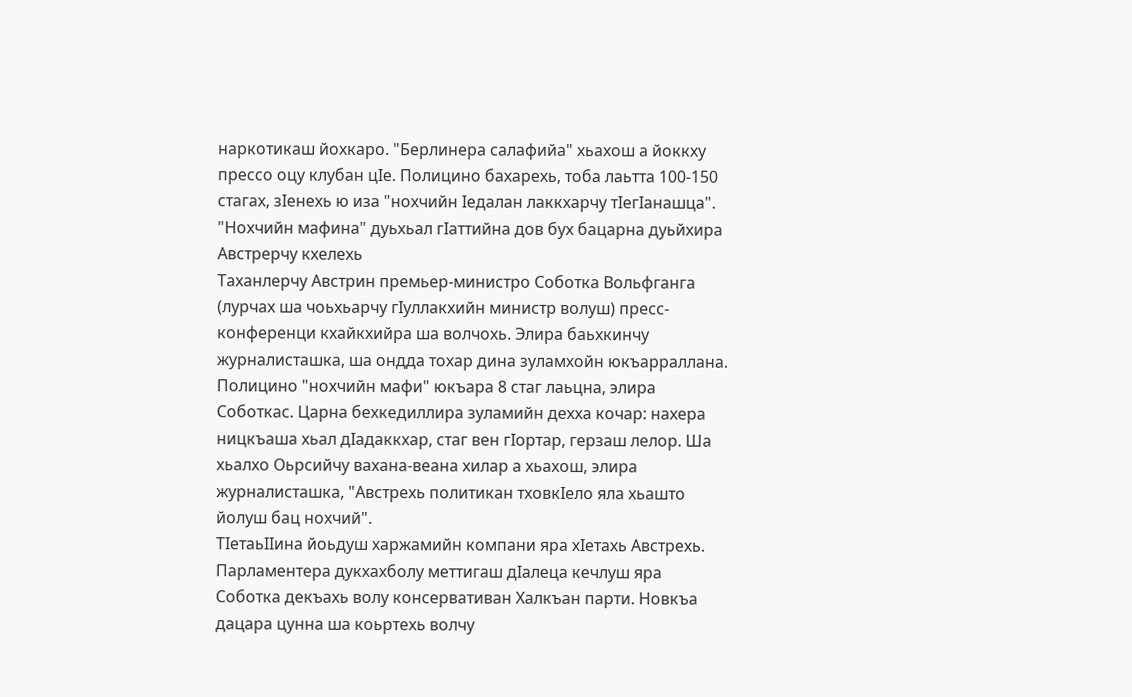наркотикаш йохкаро. "Берлинера салафийа" хьахош а йоккху прессо оцу клубан цIе. Полицино бахарехь, тоба лаьтта 100-150 стагах, зIенехь ю иза "нохчийн Iедалан лаккхарчу тIегIанашца".
"Нохчийн мафина" дуьхьал гIаттийна дов бух бацарна дуьйхира Австрерчу кхелехь
Таханлерчу Австрин премьер-министро Соботка Вольфганга (лурчах ша чоьхьарчу гIуллакхийн министр волуш) пресс-конференци кхайкхийра ша волчохь. Элира баьхкинчу журналисташка, ша ондда тохар дина зуламхойн юкъарраллана.
Полицино "нохчийн мафи" юкъара 8 стаг лаьцна, элира Соботкас. Царна бехкедиллира зуламийн дехха кочар: нахера ницкъаша хьал дIадаккхар, стаг вен гIортар, герзаш лелор. Ша хьалхо Оьрсийчу вахана-веана хилар а хьахош, элира журналисташка, "Австрехь политикан тховкIело яла хьашто йолуш бац нохчий".
ТIетаьIIина йоьдуш харжамийн компани яра хIетахь Австрехь. Парламентера дукхахболу меттигаш дIалеца кечлуш яра Соботка декъахь волу консервативан Халкъан парти. Новкъа дацара цунна ша коьртехь волчу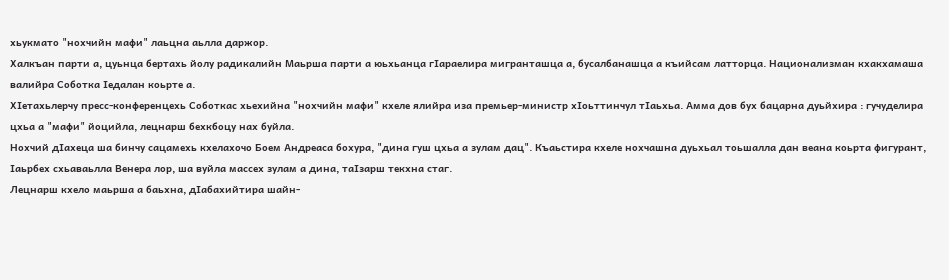хьукмато "нохчийн мафи" лаьцна аьлла даржор.
Халкъан парти а, цуьнца бертахь йолу радикалийн Маьрша парти а юьхьанца гIараелира мигранташца а, бусалбанашца а къийсам латторца. Национализман кхакхамаша валийра Соботка Iедалан коьрте а.
ХIетахьлерчу пресс-конференцехь Соботкас хьехийна "нохчийн мафи" кхеле ялийра иза премьер-министр хIоьттинчул тIаьхьа. Амма дов бух бацарна дуьйхира : гучуделира цхьа а "мафи" йоцийла, лецнарш бехкбоцу нах буйла.
Нохчий дIахеца ша бинчу сацамехь кхелахочо Боем Андреаса бохура, "дина гуш цхьа а зулам дац". Къаьстира кхеле нохчашна дуьхьал тоьшалла дан веана коьрта фигурант, Iаьрбех схьаваьлла Венера лор, ша вуйла массех зулам а дина, таIзарш текхна стаг.
Лецнарш кхело маьрша а баьхна, дIабахийтира шайн-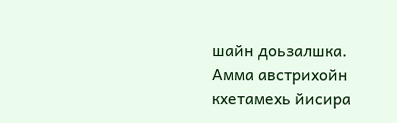шайн доьзалшка. Амма австрихойн кхетамехь йисира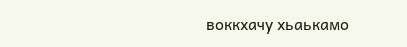воккхачу хьаькамо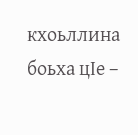кхоьллина боьха цIе –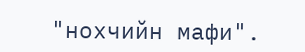"нохчийн мафи".